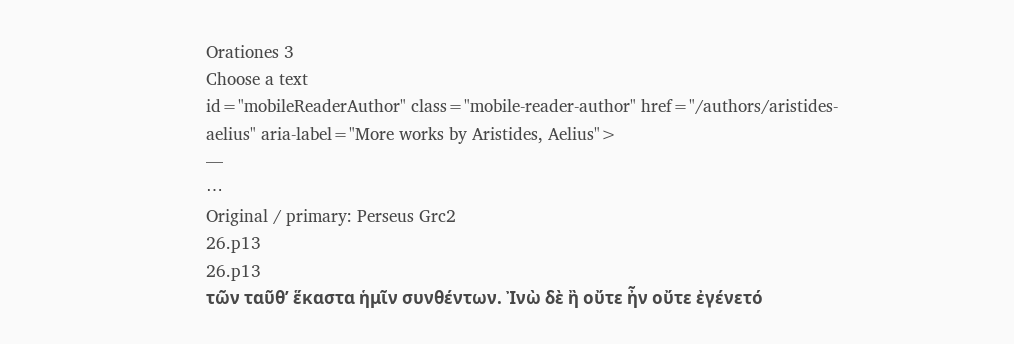Orationes 3
Choose a text
id="mobileReaderAuthor" class="mobile-reader-author" href="/authors/aristides-aelius" aria-label="More works by Aristides, Aelius">
—
⋯
Original / primary: Perseus Grc2
26.p13
26.p13
τῶν ταῦθʼ ἕκαστα ἡμῖν συνθέντων. Ἰνὼ δὲ ἢ οὔτε ἦν οὔτε ἐγένετό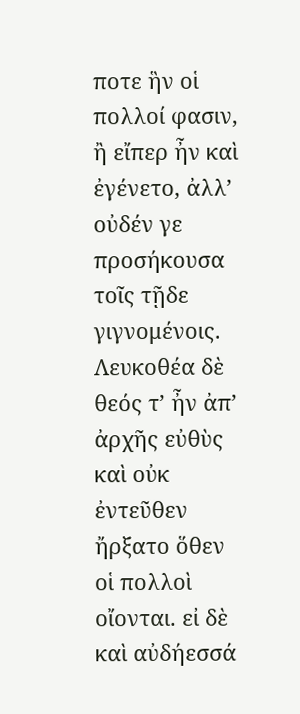ποτε ἣν οἱ πολλοί φασιν, ἢ εἴπερ ἦν καὶ ἐγένετο, ἀλλʼ οὐδέν γε προσήκουσα τοῖς τῇδε γιγνομένοις. Λευκοθέα δὲ θεός τʼ ἦν ἀπʼ ἀρχῆς εὐθὺς καὶ οὐκ ἐντεῦθεν ἤρξατο ὅθεν οἱ πολλοὶ οἴονται. εἰ δὲ καὶ αὐδήεσσά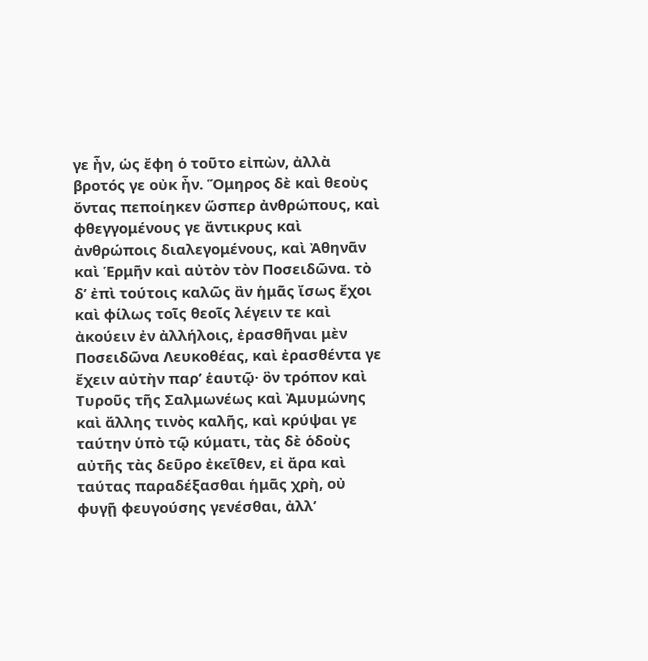γε ἦν, ὡς ἔφη ὁ τοῦτο εἰπὼν, ἀλλὰ βροτός γε οὐκ ἦν. Ὅμηρος δὲ καὶ θεοὺς ὄντας πεποίηκεν ὥσπερ ἀνθρώπους, καὶ φθεγγομένους γε ἄντικρυς καὶ ἀνθρώποις διαλεγομένους, καὶ Ἀθηνᾶν καὶ Ἑρμῆν καὶ αὐτὸν τὸν Ποσειδῶνα. τὸ δʼ ἐπὶ τούτοις καλῶς ἂν ἡμᾶς ἴσως ἔχοι καὶ φίλως τοῖς θεοῖς λέγειν τε καὶ ἀκούειν ἐν ἀλλήλοις, ἐρασθῆναι μὲν Ποσειδῶνα Λευκοθέας, καὶ ἐρασθέντα γε ἔχειν αὐτὴν παρʼ ἑαυτῷ· ὃν τρόπον καὶ Τυροῦς τῆς Σαλμωνέως καὶ Ἀμυμώνης καὶ ἄλλης τινὸς καλῆς, καὶ κρύψαι γε ταύτην ὑπὸ τῷ κύματι, τὰς δὲ ὁδοὺς αὐτῆς τὰς δεῦρο ἐκεῖθεν, εἰ ἄρα καὶ ταύτας παραδέξασθαι ἡμᾶς χρὴ, οὐ φυγῇ φευγούσης γενέσθαι, ἀλλʼ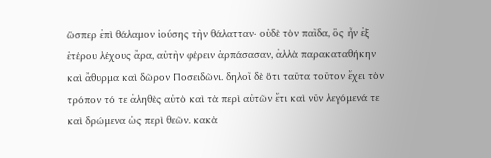ὥσπερ ἐπὶ θάλαμον ἰούσης τὴν θάλατταν· οὐδὲ τὸν παῖδα, ὃς ἦν ἐξ ἑτέρου λέχους ἄρα, αὐτὴν φέρειν ἁρπάσασαν, ἀλλὰ παρακαταθήκην καὶ ἄθυρμα καὶ δῶρον Ποσειδῶνι. δηλοῖ δὲ ὅτι ταῦτα τοῦτον ἔχει τὸν τρόπον τό τε ἀληθὲς αὐτὸ καὶ τὰ περὶ αὐτῶν ἔτι καὶ νῦν λεγόμενά τε καὶ δρώμενα ὡς περὶ θεῶν. κακὰ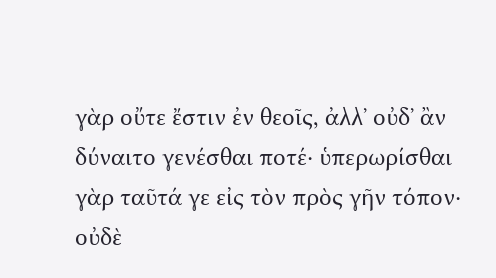γὰρ οὔτε ἔστιν ἐν θεοῖς, ἀλλʼ οὐδʼ ἂν δύναιτο γενέσθαι ποτέ· ὑπερωρίσθαι γὰρ ταῦτά γε εἰς τὸν πρὸς γῆν τόπον· οὐδὲ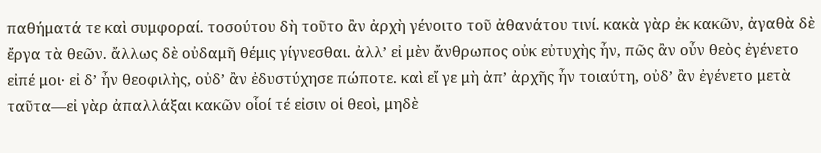παθήματά τε καὶ συμφοραί. τοσούτου δὴ τοῦτο ἂν ἀρχὴ γένοιτο τοῦ ἀθανάτου τινί. κακὰ γὰρ ἐκ κακῶν, ἀγαθὰ δὲ ἔργα τὰ θεῶν. ἄλλως δὲ οὐδαμῆ θέμις γίγνεσθαι. ἀλλʼ εἰ μὲν ἄνθρωπος οὐκ εὐτυχὴς ἦν, πῶς ἂν οὖν θεὸς ἐγένετο εἰπέ μοι· εἰ δʼ ἦν θεοφιλὴς, οὐδʼ ἂν ἐδυστύχησε πώποτε. καὶ εἴ γε μὴ ἀπʼ ἀρχῆς ἦν τοιαύτη, οὐδʼ ἂν ἐγένετο μετὰ ταῦτα—εἰ γὰρ ἀπαλλάξαι κακῶν οἷοί τέ εἰσιν οἱ θεοὶ, μηδὲ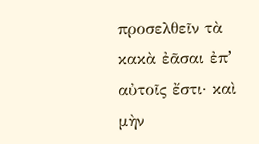προσελθεῖν τὰ κακὰ ἐᾶσαι ἐπʼ αὐτοῖς ἔστι· καὶ μὴν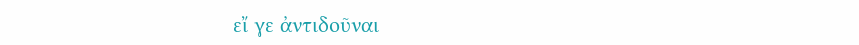εἴ γε ἀντιδοῦναι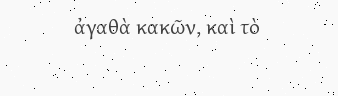ἀγαθὰ κακῶν, καὶ τὸ